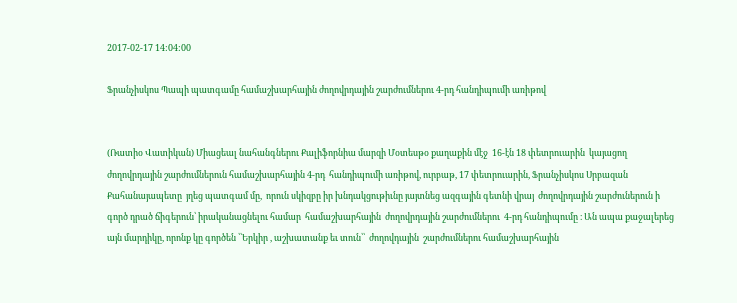2017-02-17 14:04:00

Ֆրանչիսկոս Պապի պատգամը համաշխարհային ժողովրդային շարժումներու 4-րդ հանդիպումի առիթով


(Ռատիօ Վատիկան) Միացեալ նահանգներու Քալիֆորնիա մարզի Մօտեսթօ քաղաքին մէջ  16-էն 18 փետրուարին  կայացող ժողովրդային շարժումներուն համաշխարհային 4-րդ  հանդիպումի առիթով, ուրբաթ, 17 փետրուարին, Ֆրանչիսկոս Սրբազան Քահանայապետը  յղեց պատգամ մը,  որուն սկիզբը իր խնդակցութիւնը յայտնեց ազգային գետնի վրայ  ժողովրդային շարժուներուն ի գործ դրած ճիգերուն՝ իրականացնելու համար  համաշխարհային  ժողովրդային շարժումներու  4-րդ հանդիպումը ։ Ան ապա քաջալերեց  այն մարդիկը, որոնք կը գործեն ՝՝Երկիր , աշխատանք եւ տուն՝՝  ժողովդային  շարժումներու համաշխարհային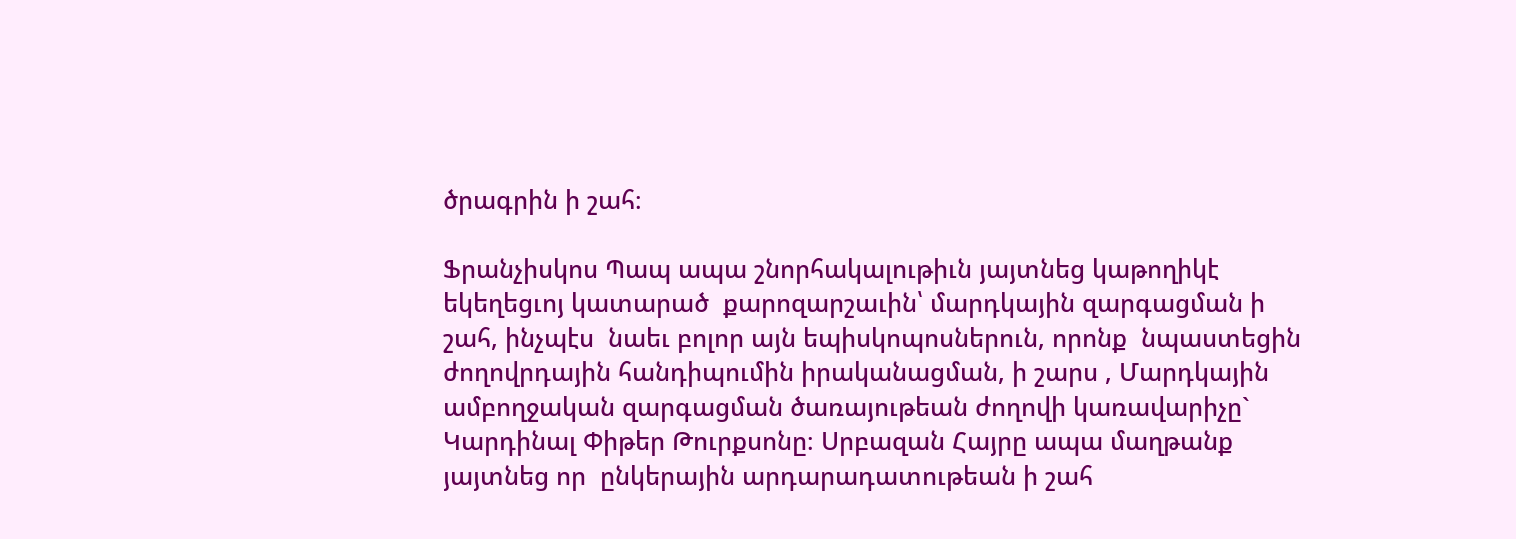ծրագրին ի շահ։

Ֆրանչիսկոս Պապ ապա շնորհակալութիւն յայտնեց կաթողիկէ եկեղեցւոյ կատարած  քարոզարշաւին՝ մարդկային զարգացման ի շահ, ինչպէս  նաեւ բոլոր այն եպիսկոպոսներուն, որոնք  նպաստեցին ժողովրդային հանդիպումին իրականացման, ի շարս , Մարդկային ամբողջական զարգացման ծառայութեան ժողովի կառավարիչը` Կարդինալ Փիթեր Թուրքսոնը։ Սրբազան Հայրը ապա մաղթանք յայտնեց որ  ընկերային արդարադատութեան ի շահ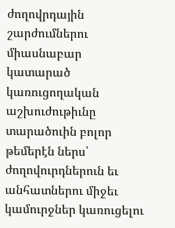ժողովրդային շարժումներու միասնաբար կատարած կառուցողական աշխուժութիւնը տարածուին բոլոր թեմերէն ներս՝ ժողովուրդներուն եւ անհատներու միջեւ կամուրջներ կառուցելու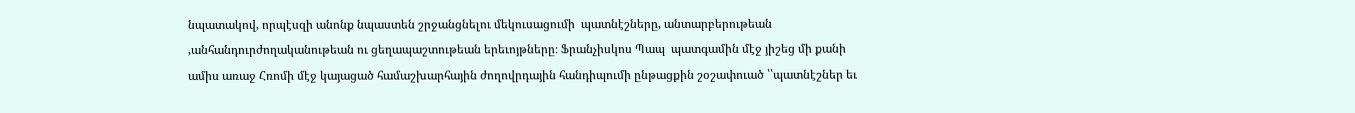նպատակով, որպէսզի անոնք նպաստեն շրջանցնելու մեկուսացումի  պատնէշները, անտարբերութեան ,անհանդուրժողականութեան ու ցեղապաշտութեան երեւոյթները։ Ֆրանչիսկոս Պապ  պատգամին մէջ յիշեց մի քանի ամիս առաջ Հռոմի մէջ կայացած համաշխարհային ժողովրդային հանդիպումի ընթացքին շօշափուած ՝՝պատնէշներ եւ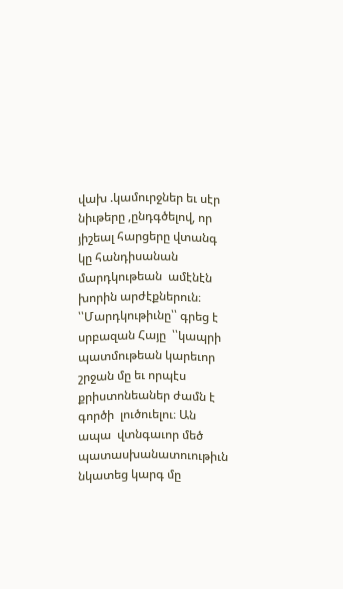վախ .կամուրջներ եւ սէր  նիւթերը ,ընդգծելով, որ յիշեալ հարցերը վտանգ կը հանդիսանան  մարդկութեան  ամէնէն  խորին արժէքներուն։ ՝՝Մարդկութիւնը՝՝ գրեց է սրբազան Հայը  ՝՝կապրի  պատմութեան կարեւոր շրջան մը եւ որպէս քրիստոնեաներ ժամն է գործի  լուծուելու։ Ան ապա  վտնգաւոր մեծ  պատասխանատուութիւն նկատեց կարգ մը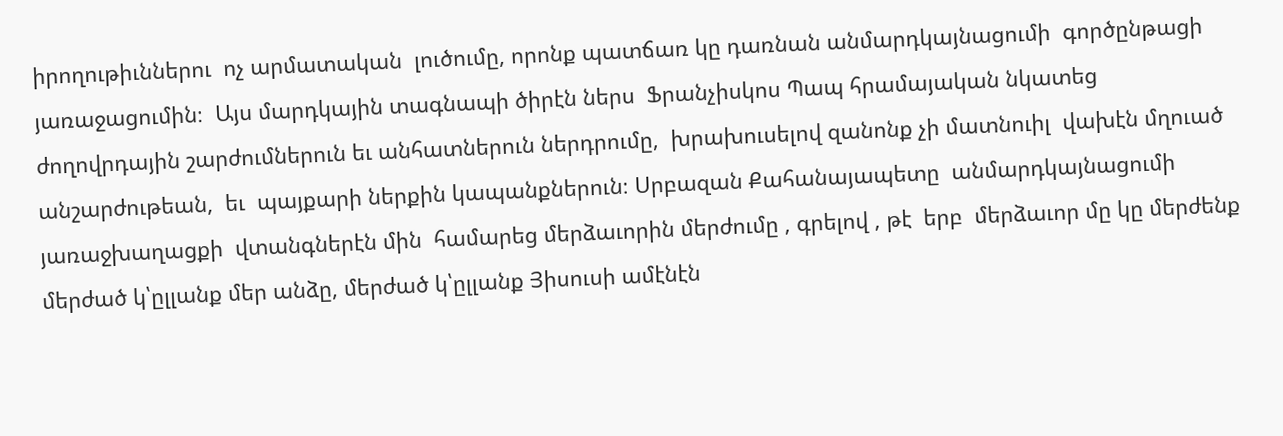իրողութիւններու  ոչ արմատական  լուծումը, որոնք պատճառ կը դառնան անմարդկայնացումի  գործընթացի յառաջացումին։  Այս մարդկային տագնապի ծիրէն ներս  Ֆրանչիսկոս Պապ հրամայական նկատեց ժողովրդային շարժումներուն եւ անհատներուն ներդրումը,  խրախուսելով զանոնք չի մատնուիլ  վախէն մղուած անշարժութեան,  եւ  պայքարի ներքին կապանքներուն։ Սրբազան Քահանայապետը  անմարդկայնացումի յառաջխաղացքի  վտանգներէն մին  համարեց մերձաւորին մերժումը , գրելով , թէ  երբ  մերձաւոր մը կը մերժենք  մերժած կ՝ըլլանք մեր անձը, մերժած կ՝ըլլանք Յիսուսի ամէնէն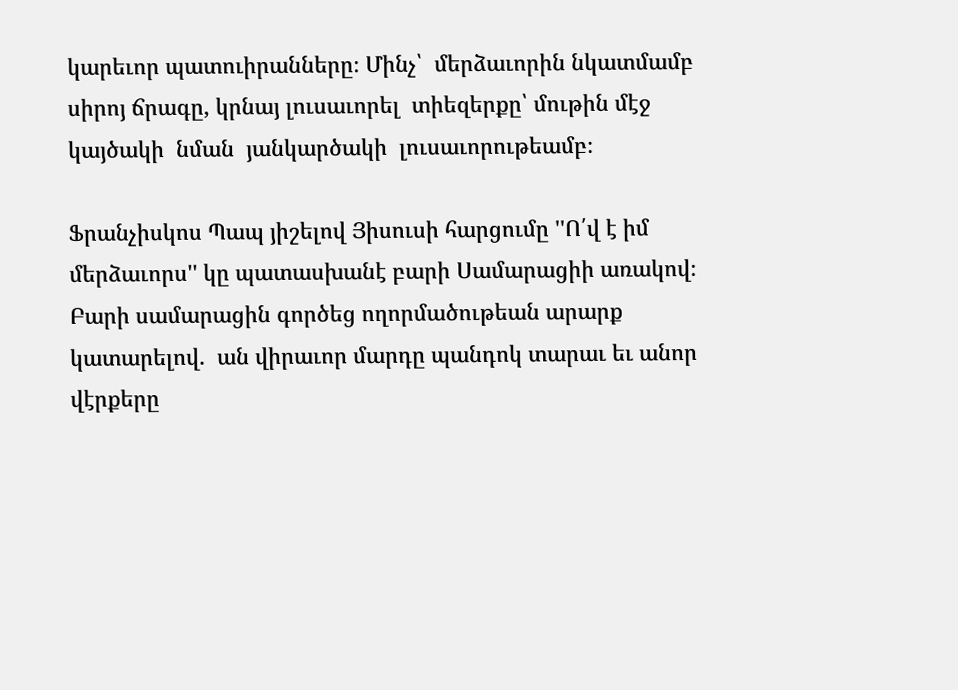կարեւոր պատուիրանները։ Մինչ՝  մերձաւորին նկատմամբ  սիրոյ ճրագը, կրնայ լուսաւորել  տիեզերքը՝ մութին մէջ կայծակի  նման  յանկարծակի  լուսաւորութեամբ։

Ֆրանչիսկոս Պապ յիշելով Յիսուսի հարցումը ''Ո՛վ է իմ մերձաւորս'' կը պատասխանէ բարի Սամարացիի առակով։ Բարի սամարացին գործեց ողորմածութեան արարք կատարելով.  ան վիրաւոր մարդը պանդոկ տարաւ եւ անոր  վէրքերը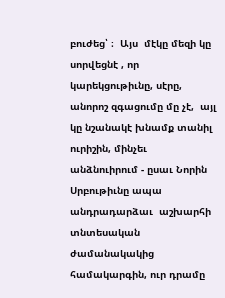բուժեց՝ ։  Այս  մէկը մեզի կը սորվեցնէ , որ կարեկցութիւնը, սէրը, անորոշ զգացումը մը չէ,  այլ կը նշանակէ խնամք տանիլ ուրիշին, մինչեւ անձնուիրում - ըսաւ Նորին Սրբութիւնը ապա անդրադարձաւ  աշխարհի տնտեսական  ժամանակակից համակարգին, ուր դրամը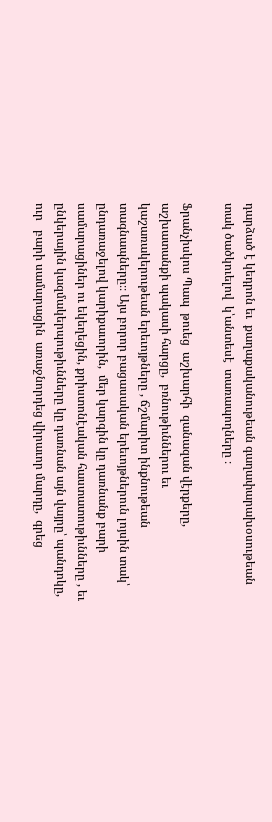դարձած է կեդրոն եւ  քաղաքականութեան գաղափարախօսութեան  տակ ծածկուելով  կ՝անտեսէ  տառապողները ։

Ֆրանչիսկոս Պապ  թուեց  աշխարհի  զանազան վէրքերը, աշխատանքի պակասի հարցը,  բռնութիւններու եւ կաշառակերութեան երեւոյթները , ճշմարիտ ինքնութեան տագնապները։։ Այս բորոր բացասական երեւոյթներուն լոյսին տակ՝  ընդառաջելով կարիքաւորին,  մեր կարգին կը դառնանք բարի սամարացիներ ու եկեղեցին, քրիստոնէական հաստատութիւնները , եւ ընկերային կազմակերպութիւնները կը դառնան այն վայրը՝ պանդոկը,  ուր   բարի սամարացին  առաջնորդեց վիրաւոր մարդը,  գրեց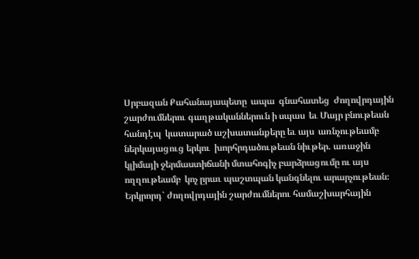Սրբազան Քահանայապետը  ապա  գնահատեց  ժողովրդային շարժումներու գաղթականներուն ի սպաս  եւ Մայր բնութեան հանդէպ  կատարած աշխատանքերը եւ այս  առնչութեամբ  ներկայացուց երկու  խորհրդածութեան նիւթեր. առաջին կլիմայի ջերմաստիճանի մտահոգիչ բարձրացումը ու այս ողղութեամբ  կոչ ըրաւ պաշտպան կանգնելու արարչութեան։  Երկրորդ` ժողովրդային շարժումներու համաշխարհային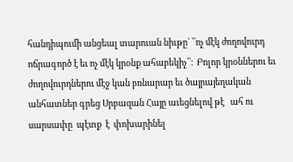հանդիպումի անցեալ տարուան նիւթը` ՝՝ոչ մէկ ժողովուրդ ոճրագործ է եւ ոչ մէկ կրօնք ահաբեկիչ՝՝։  Բոլոր կրօններու եւ ժողովուրդներու մէջ կան բռնարար եւ ծայրայեղական անհատներ գրեց Սրբազան Հայը աւեցնելով թէ   ահ ու սարսափը  պէտք  է  փոխարինել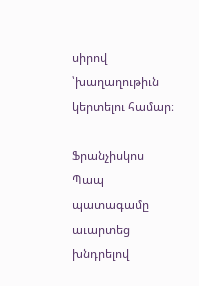սիրով ՝խաղաղութիւն կերտելու համար։

Ֆրանչիսկոս Պապ պատագամը աւարտեց խնդրելով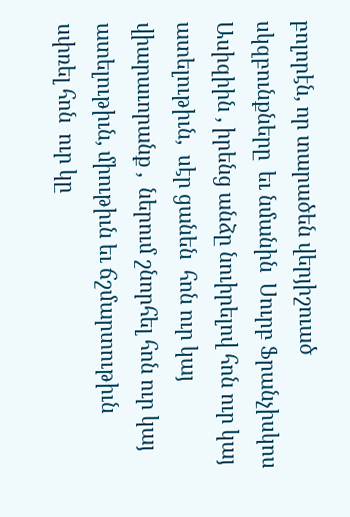բոլորէն, որ տարածեն վերյիշուած  սկզբունքները  եւ նմանին  Սուրբ Ֆրանչիսկոս Ասիզիին , իրենց անձը նուիրելով հոն ուր կայ ատելութիւն,  սէր ցանեն  հոն ուր կայ վիարաւորանք ,  ներում շնորհել հոն ուր կայ ատելութիւն, միութիւն եւ ճշմարտութիւն սփռել հոն  ուր կը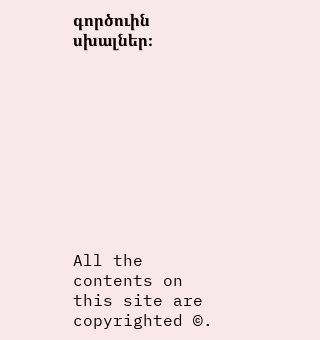գործուին սխալներ։










All the contents on this site are copyrighted ©.